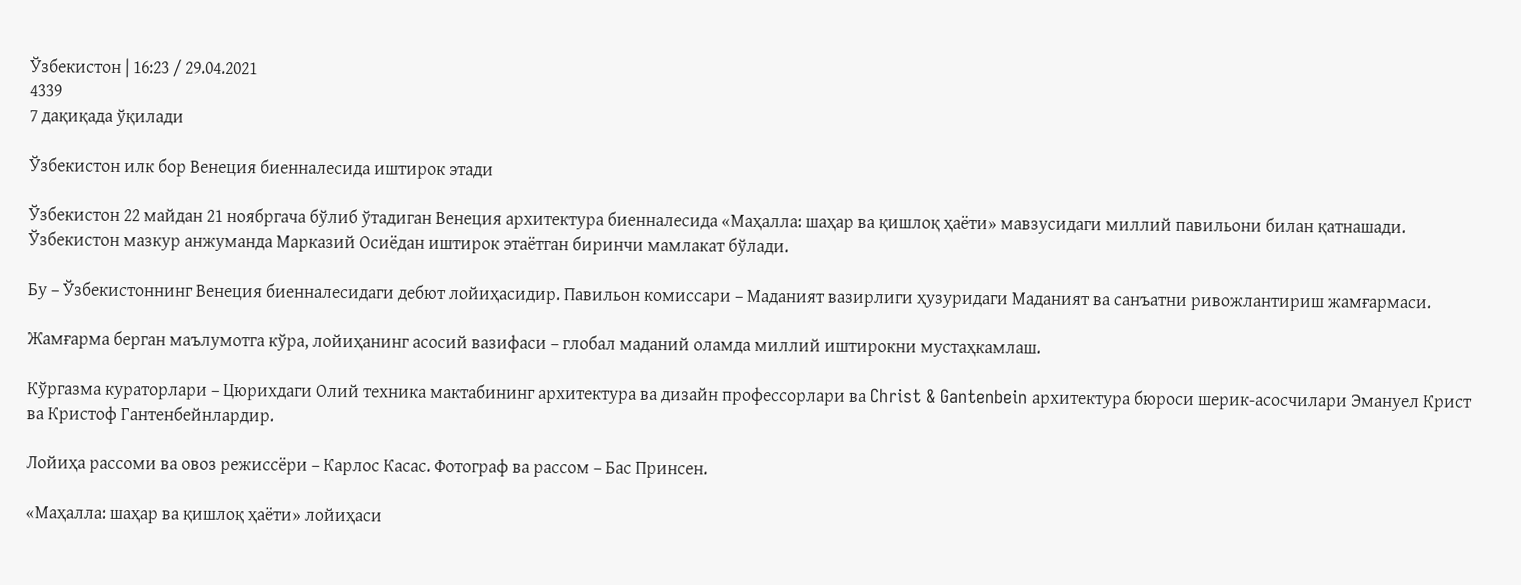Ўзбекистон | 16:23 / 29.04.2021
4339
7 дақиқада ўқилади

Ўзбекистон илк бор Венеция биенналесида иштирок этади

Ўзбекистон 22 майдан 21 ноябргача бўлиб ўтадиган Венеция архитектура биенналесида «Маҳалла: шаҳар ва қишлоқ ҳаёти» мавзусидаги миллий павильони билан қатнашади. Ўзбекистон мазкур анжуманда Марказий Осиёдан иштирок этаётган биринчи мамлакат бўлади.

Бу – Ўзбекистоннинг Венеция биенналесидаги дебют лойиҳасидир. Павильон комиссари – Маданият вазирлиги ҳузуридаги Маданият ва санъатни ривожлантириш жамғармаси.

Жамғарма берган маълумотга кўра, лойиҳанинг асосий вазифаси – глобал маданий оламда миллий иштирокни мустаҳкамлаш.

Кўргазма кураторлари – Цюрихдаги Олий техника мактабининг архитектура ва дизайн профессорлари ва Christ & Gantenbein архитектура бюроси шерик-асосчилари Эмануел Крист ва Кристоф Гантенбейнлардир.

Лойиҳа рассоми ва овоз режиссёри – Карлос Касас. Фотограф ва рассом – Бас Принсен.

«Маҳалла: шаҳар ва қишлоқ ҳаёти» лойиҳаси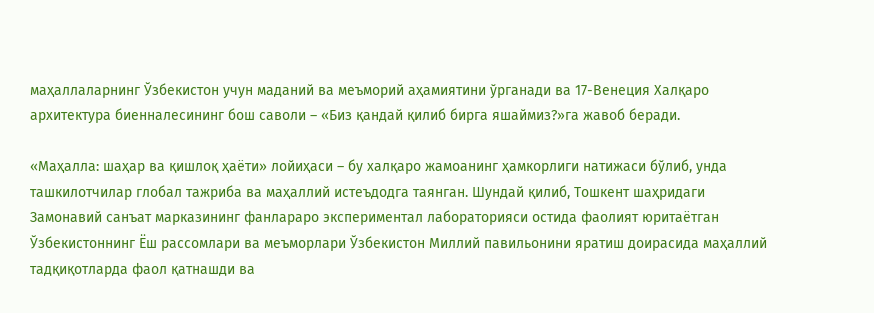маҳаллаларнинг Ўзбекистон учун маданий ва меъморий аҳамиятини ўрганади ва 17-Венеция Халқаро архитектура биенналесининг бош саволи – «Биз қандай қилиб бирга яшаймиз?»га жавоб беради.

«Маҳалла: шаҳар ва қишлоқ ҳаёти» лойиҳаси – бу халқаро жамоанинг ҳамкорлиги натижаси бўлиб, унда ташкилотчилар глобал тажриба ва маҳаллий истеъдодга таянган. Шундай қилиб, Тошкент шаҳридаги Замонавий санъат марказининг фанлараро экспериментал лабораторияси остида фаолият юритаётган Ўзбекистоннинг Ёш рассомлари ва меъморлари Ўзбекистон Миллий павильонини яратиш доирасида маҳаллий тадқиқотларда фаол қатнашди ва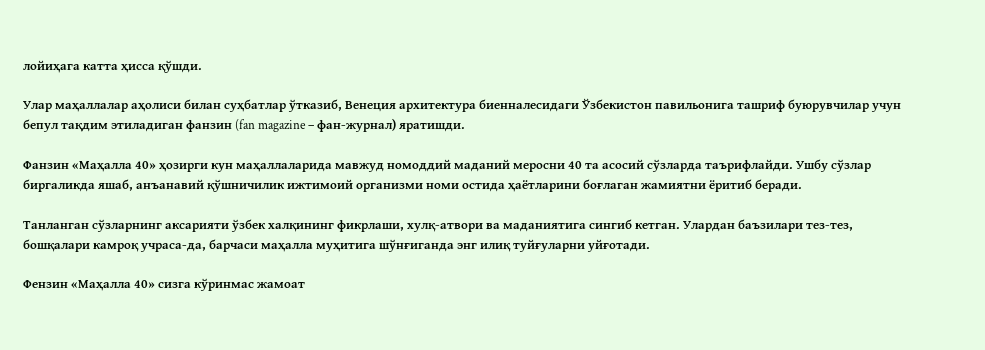лойиҳага катта ҳисса қўшди.

Улар маҳаллалар аҳолиси билан суҳбатлар ўтказиб, Венеция архитектура биенналесидаги Ўзбекистон павильонига ташриф буюрувчилар учун бепул тақдим этиладиган фанзин (fan magazine – фан-журнал) яратишди.

Фанзин «Маҳалла 40» ҳозирги кун маҳаллаларида мавжуд номоддий маданий меросни 40 та асосий сўзларда таърифлайди. Ушбу сўзлар биргаликда яшаб, анъанавий қўшничилик ижтимоий организми номи остида ҳаётларини боғлаган жамиятни ёритиб беради.

Танланган сўзларнинг аксарияти ўзбек халқининг фикрлаши, хулқ-атвори ва маданиятига сингиб кетган. Улардан баъзилари тез-тез, бошқалари камроқ учраса-да, барчаси маҳалла муҳитига шўнғиганда энг илиқ туйғуларни уйғотади.

Фензин «Маҳалла 40» сизга кўринмас жамоат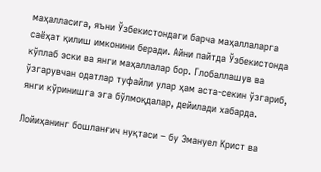маҳалласига, яъни Ўзбекистондаги барча маҳаллаларга саёҳат қилиш имконини беради. Айни пайтда Ўзбекистонда кўплаб эски ва янги маҳаллалар бор. Глобаллашув ва ўзгарувчан одатлар туфайли улар ҳам аста-секин ўзгариб, янги кўринишга эга бўлмоқдалар, дейилади хабарда.

Лойиҳанинг бошланғич нуқтаси – бу Эмануел Крист ва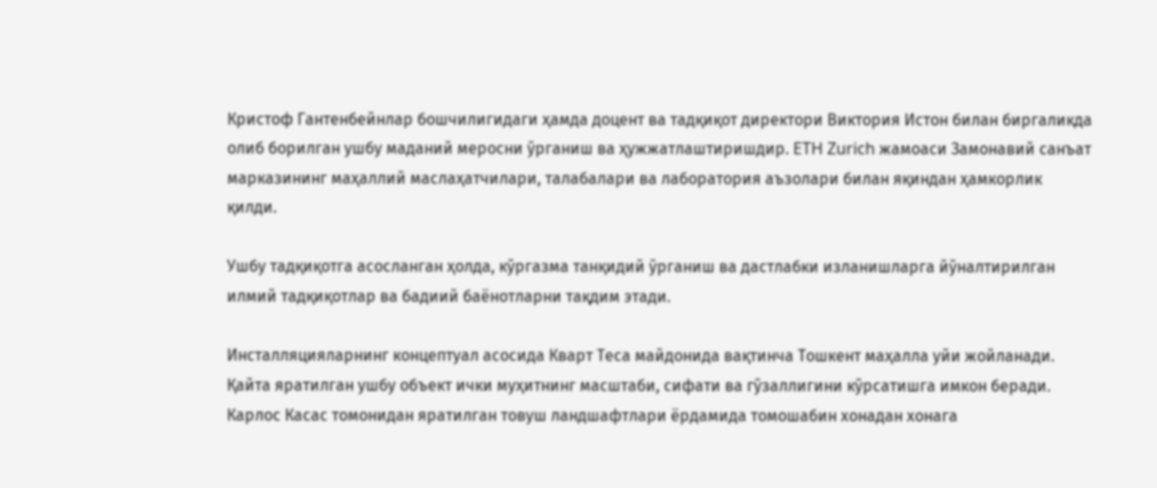Кристоф Гантенбейнлар бошчилигидаги ҳамда доцент ва тадқиқот директори Виктория Истон билан биргаликда олиб борилган ушбу маданий меросни ўрганиш ва ҳужжатлаштиришдир. ETH Zurich жамоаси Замонавий санъат марказининг маҳаллий маслаҳатчилари, талабалари ва лаборатория аъзолари билан яқиндан ҳамкорлик қилди.

Ушбу тадқиқотга асосланган ҳолда, кўргазма танқидий ўрганиш ва дастлабки изланишларга йўналтирилган илмий тадқиқотлар ва бадиий баёнотларни тақдим этади.

Инсталляцияларнинг концептуал асосида Кварт Теса майдонида вақтинча Тошкент маҳалла уйи жойланади. Қайта яратилган ушбу объект ички муҳитнинг масштаби, сифати ва гўзаллигини кўрсатишга имкон беради. Карлос Касас томонидан яратилган товуш ландшафтлари ёрдамида томошабин хонадан хонага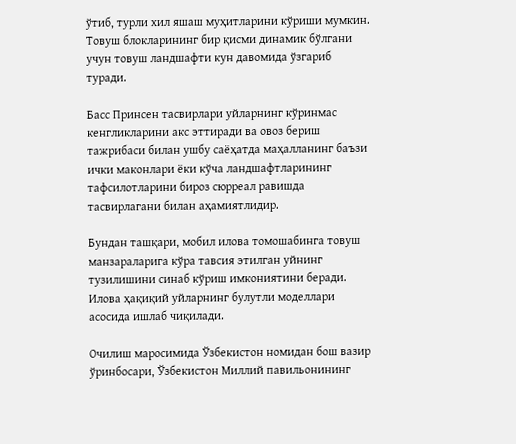ўтиб, турли хил яшаш муҳитларини кўриши мумкин. Товуш блокларининг бир қисми динамик бўлгани учун товуш ландшафти кун давомида ўзгариб туради.

Басс Принсен тасвирлари уйларнинг кўринмас кенгликларини акс эттиради ва овоз бериш тажрибаси билан ушбу саёҳатда маҳалланинг баъзи ички маконлари ёки кўча ландшафтларининг тафсилотларини бироз сюрреал равишда тасвирлагани билан аҳамиятлидир.

Бундан ташқари, мобил илова томошабинга товуш манзараларига кўра тавсия этилган уйнинг тузилишини синаб кўриш имкониятини беради. Илова ҳақиқий уйларнинг булутли моделлари асосида ишлаб чиқилади.

Очилиш маросимида Ўзбекистон номидан бош вазир ўринбосари, Ўзбекистон Миллий павильонининг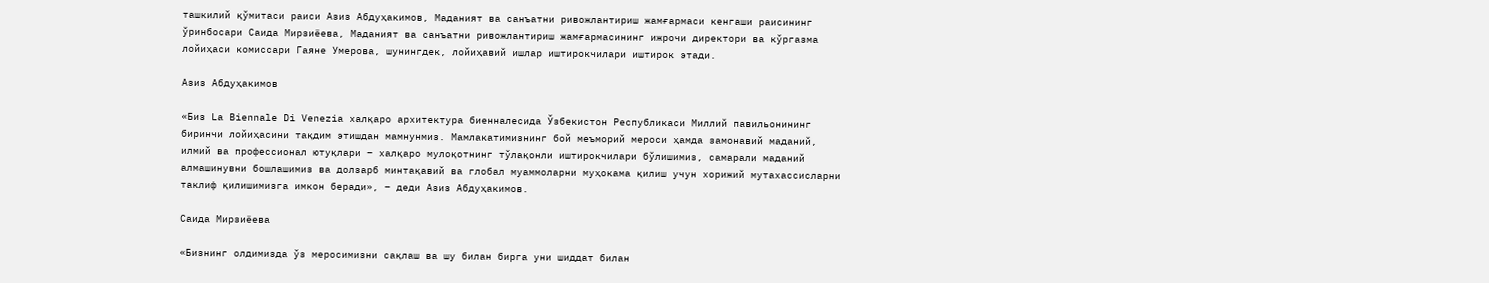ташкилий қўмитаси раиси Азиз Абдуҳакимов, Маданият ва санъатни ривожлантириш жамғармаси кенгаши раисининг ўринбосари Саида Мирзиёева, Маданият ва санъатни ривожлантириш жамғармасининг ижрочи директори ва кўргазма лойиҳаси комиссари Гаяне Умерова, шунингдек, лойиҳавий ишлар иштирокчилари иштирок этади.

Азиз Абдуҳакимов

«Биз La Biennale Di Venezia халқаро архитектура биенналесида Ўзбекистон Республикаси Миллий павильонининг биринчи лойиҳасини тақдим этишдан мамнунмиз. Мамлакатимизнинг бой меъморий мероси ҳамда замонавий маданий, илмий ва профессионал ютуқлари – халқаро мулоқотнинг тўлақонли иштирокчилари бўлишимиз, самарали маданий алмашинувни бошлашимиз ва долзарб минтақавий ва глобал муаммоларни муҳокама қилиш учун хорижий мутахассисларни таклиф қилишимизга имкон беради», – деди Азиз Абдуҳакимов.

Саида Мирзиёева

«Бизнинг олдимизда ўз меросимизни сақлаш ва шу билан бирга уни шиддат билан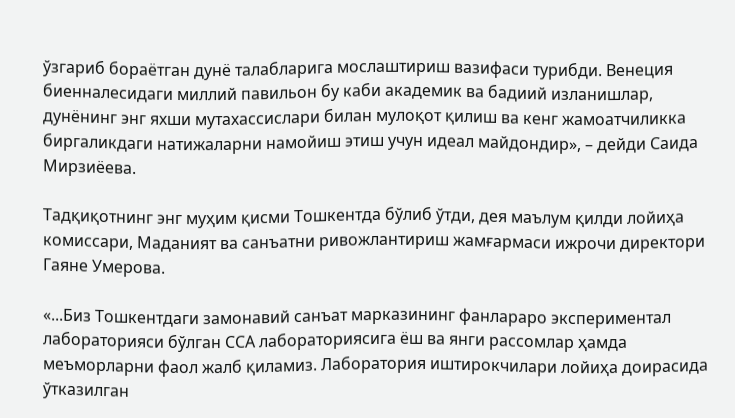ўзгариб бораётган дунё талабларига мослаштириш вазифаси турибди. Венеция биенналесидаги миллий павильон бу каби академик ва бадиий изланишлар, дунёнинг энг яхши мутахассислари билан мулоқот қилиш ва кенг жамоатчиликка биргаликдаги натижаларни намойиш этиш учун идеал майдондир», – дейди Саида Мирзиёева.

Тадқиқотнинг энг муҳим қисми Тошкентда бўлиб ўтди, дея маълум қилди лойиҳа комиссари, Маданият ва санъатни ривожлантириш жамғармаси ижрочи директори Гаяне Умерова.

«...Биз Тошкентдаги замонавий санъат марказининг фанлараро экспериментал лабораторияси бўлган CCА лабораториясига ёш ва янги рассомлар ҳамда меъморларни фаол жалб қиламиз. Лаборатория иштирокчилари лойиҳа доирасида ўтказилган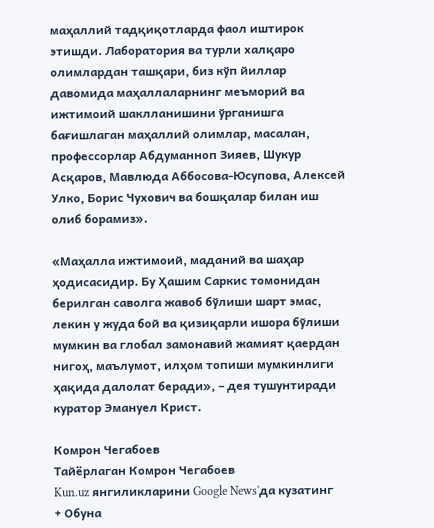маҳаллий тадқиқотларда фаол иштирок этишди. Лаборатория ва турли халқаро олимлардан ташқари, биз кўп йиллар давомида маҳаллаларнинг меъморий ва ижтимоий шаклланишини ўрганишга бағишлаган маҳаллий олимлар, масалан, профессорлар Абдуманноп Зияев, Шукур Асқаров, Мавлюда Аббосова-Юсупова, Алексей Улко, Борис Чухович ва бошқалар билан иш олиб борамиз».

«Маҳалла ижтимоий, маданий ва шаҳар ҳодисасидир. Бу Ҳашим Саркис томонидан берилган саволга жавоб бўлиши шарт эмас, лекин у жуда бой ва қизиқарли ишора бўлиши мумкин ва глобал замонавий жамият қаердан нигоҳ, маълумот, илҳом топиши мумкинлиги ҳақида далолат беради», – дея тушунтиради куратор Эмануел Крист.

Комрон Чегабоев
Тайёрлаган Комрон Чегабоев
Kun.uz янгиликларини Google News'да кузатинг
+ Обуна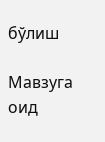бўлиш

Мавзуга оид